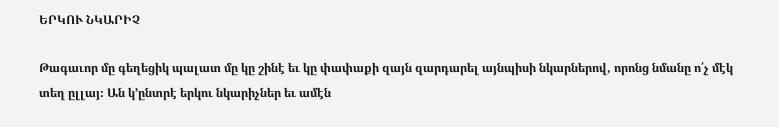ԵՐԿՈՒ ՆԿԱՐԻՉ

Թագաւոր մը գեղեցիկ պալատ մը կը շինէ եւ կը փափաքի զայն զարդարել այնպիսի նկարներով, որոնց նմանը ո՛չ մէկ տեղ ըլլայ։ Ան կ’ընտրէ երկու նկարիչներ եւ ամէն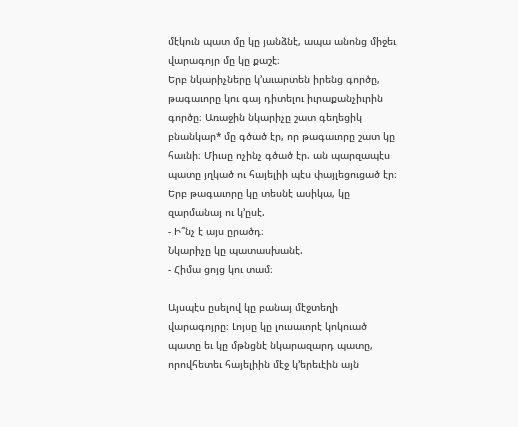մէկուն պատ մը կը յանձնէ, ապա անոնց միջեւ վարագոյր մը կը քաշէ։
Երբ նկարիչները կ’աւարտեն իրենց գործը, թագաւորը կու գայ դիտելու իւրաքանչիւրին գործը։ Առաջին նկարիչը շատ գեղեցիկ բնանկար* մը գծած էր, որ թագաւորը շատ կը հաւնի։ Միւսը ոչինչ գծած էր. ան պարզապէս պատը յղկած ու հայելիի պէս փայլեցուցած էր։ Երբ թագաւորը կը տեսնէ ասիկա, կը զարմանայ ու կ’ըսէ.
- Ի՞նչ է այս ըրածդ։
Նկարիչը կը պատասխանէ.
- Հիմա ցոյց կու տամ։

Այսպէս ըսելով կը բանայ մէջտեղի վարագոյրը։ Լոյսը կը լուսաւորէ կոկուած պատը եւ կը մթնցնէ նկարազարդ պատը, որովհետեւ հայելիին մէջ կ’երեւէին այն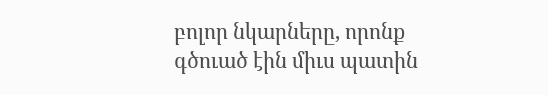բոլոր նկարները, որոնք գծուած էին միւս պատին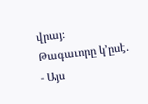վրայ։
Թագաւորը կ’ըսէ.
- Այս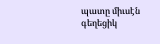պատը միւսէն գեղեցիկ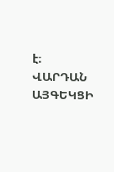է։
ՎԱՐԴԱՆ ԱՅԳԵԿՑԻ